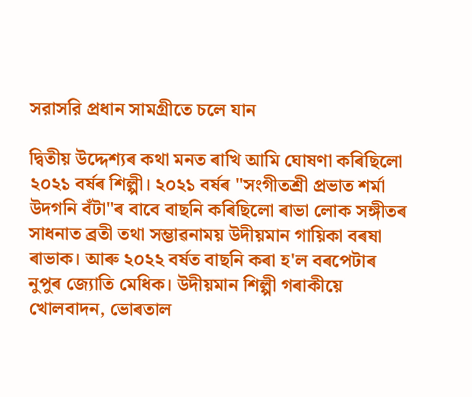সরাসরি প্রধান সামগ্রীতে চলে যান

দ্বিতীয় উদ্দেশ্যৰ কথা মনত ৰাখি আমি ঘোষণা কৰিছিলো ২০২১ বৰ্ষৰ শিল্পী। ২০২১ বৰ্ষৰ "সংগীতশ্ৰী প্ৰভাত শৰ্মা উদগনি বঁটা"ৰ বাবে বাছনি কৰিছিলো ৰাভা লোক সঙ্গীতৰ সাধনাত ব্ৰতী তথা সম্ভাৱনাময় উদীয়মান গায়িকা বৰষা ৰাভাক। আৰু ২০২২ বৰ্ষত বাছনি কৰা হ'ল বৰপেটাৰ নুপুৰ জ্যোতি মেধিক। উদীয়মান শিল্পী গৰাকীয়ে খোলবাদন, ভোৰতাল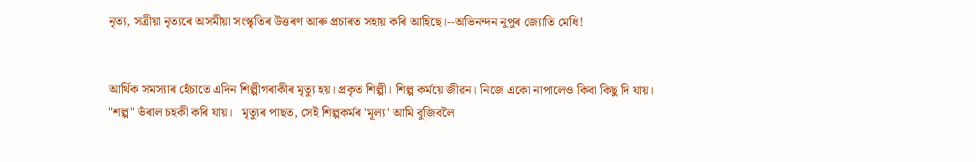নৃত্য, সত্ৰীয়া নৃত্যৰে অসমীয়া সংস্কৃতিৰ উত্তৰণ আৰু প্ৰচাৰত সহায় কৰি আহিছে।--অভিনন্দন নুপুৰ জ্যোতি মেধি!


আর্থিক সমস্যাৰ হেঁচাতে এদিন শিল্পীগৰাকীৰ মৃত্যু হয়। প্ৰকৃত শিল্পী। শিল্প কৰ্ময়ে জীৱন। নিজে একো নাপালেও কিবা কিছু দি যায়। "শল্প" ভঁৰাল চহকী কৰি যায়।   মৃত্যুৰ পাছত, সেই শিল্পকৰ্মৰ 'মূল্য' আমি বুজিবলৈ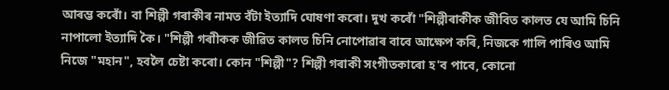আৰম্ভ কৰোঁ। বা শিল্পী গৰাকীৰ নামত বঁটা ইত্যাদি ঘোষণা কৰো। দুখ কৰোঁ "শিল্পীৰাকীক জীবিত কালত যে আমি চিনি নাপালো ইত্যাদি কৈ। "শিল্পী গৰাীকক জীৱিত কালত চিনি নোপোৱাৰ বাবে আক্ষেপ কৰি, নিজকে গালি পাৰিও আমি নিজে "মহান", হবলৈ চেষ্টা কৰো। কোন "শিল্পী"? শিল্পী গৰাকী সংগীতকাৰো হ'ব পাবে, কোনো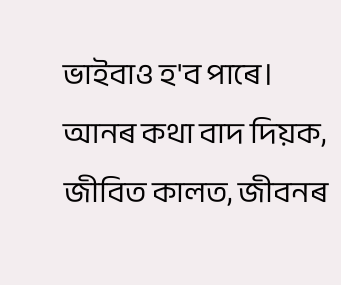ভাইবাও হ'ব পাৰে।
আনৰ কথা বাদ দিয়ক, জীবিত কালত, জীবনৰ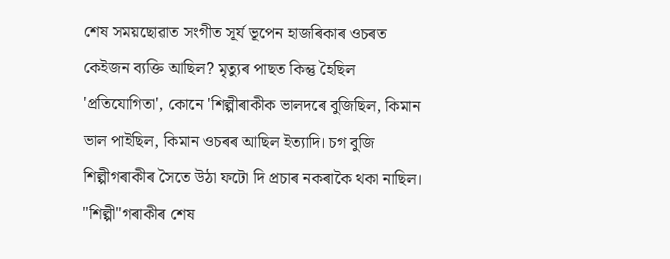শেষ সময়ছোৱাত সংগীত সূর্য ভূপেন হাজৰিকাৰ ওচৰত কেইজন ব্যক্তি আছিল? মৃত্যুৰ পাছত কিন্তু হৈছিল 'প্রতিযোগিতা', কোনে 'শিল্পীৰাকীক ভালদৰে বুজিছিল, কিমান ভাল পাইছিল, কিমান ওচৰৰ আছিল ইত্যাদি। চগ বুজি শিল্পীগৰাকীৰ সৈতে উঠা ফটো দি প্ৰচাৰ নকৰাকৈ থকা নাছিল। "শিল্পী"গৰাকীৰ শেষ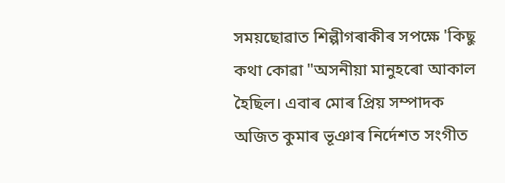সময়ছোৱাত শিল্পীগৰাকীৰ সপক্ষে 'কিছু কথা কোৱা "অসনীয়া মানুহৰো আকাল হৈছিল। এবাৰ মোৰ প্ৰিয় সম্পাদক অজিত কুমাৰ ভূঞাৰ নিৰ্দেশত সংগীত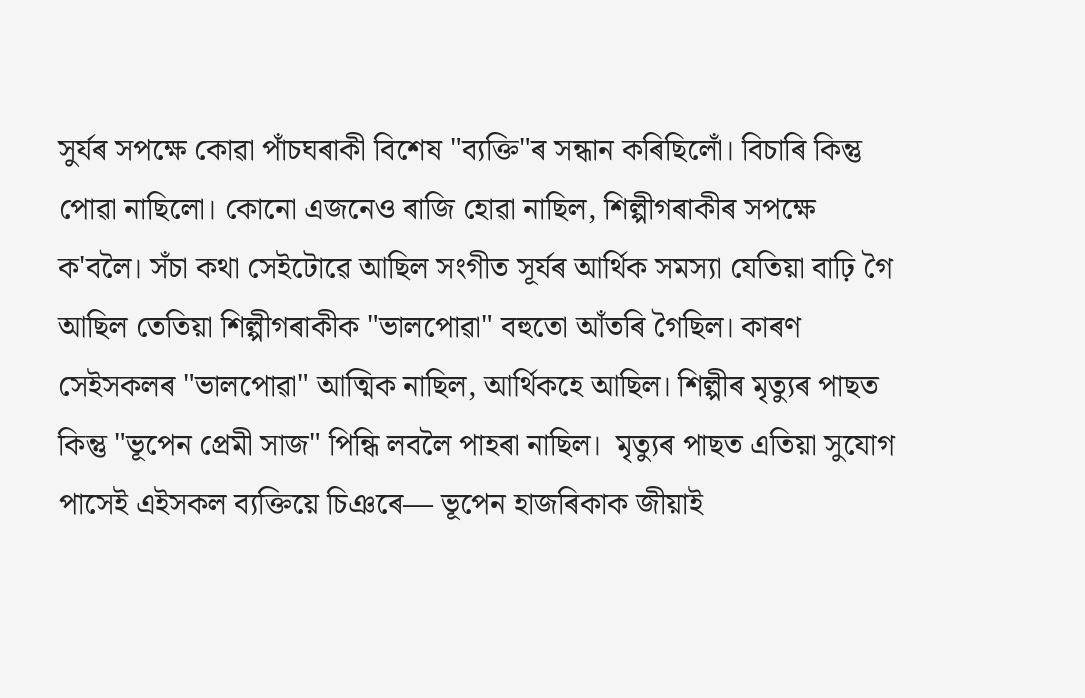সুৰ্যৰ সপক্ষে কোৱা পাঁচঘৰাকী বিশেষ "ব্যক্তি"ৰ সন্ধান কৰিছিলোঁ। বিচাৰি কিন্তু পোৱা নাছিলো। কোনো এজনেও ৰাজি হোৱা নাছিল, শিল্পীগৰাকীৰ সপক্ষে ক'বলৈ। সঁচা কথা সেইটোৱে আছিল সংগীত সূৰ্যৰ আর্থিক সমস্যা যেতিয়া বাঢ়ি গৈ আছিল তেতিয়া শিল্পীগৰাকীক "ভালপোৱা" বহুতো আঁতৰি গৈছিল। কাৰণ সেইসকলৰ "ভালপোৱা" আত্মিক নাছিল, আৰ্থিকহে আছিল। শিল্পীৰ মৃত্যুৰ পাছত কিন্তু "ভূপেন প্ৰেমী সাজ" পিন্ধি লবলৈ পাহৰা নাছিল।  মৃত্যুৰ পাছত এতিয়া সুযোগ পাসেই এইসকল ব্যক্তিয়ে চিঞৰে— ভূপেন হাজৰিকাক জীয়াই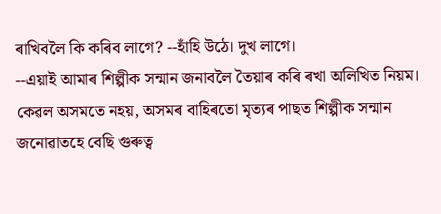ৰাখিবলৈ কি কৰিব লাগে? --হাঁহি উঠে। দুখ লাগে।
--এয়াই আমাৰ শিল্পীক সন্মান জনাবলৈ তৈয়াৰ কৰি ৰখা অলিখিত নিয়ম। কেৱল অসমতে নহয়, অসমৰ বাহিৰতো মৃত্যৰ পাছত শিল্পীক সন্মান জনোৱাতহে বেছি গুৰুত্ব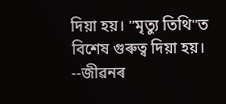দিয়া হয়। "মৃত্যু তিথি"ত বিশেষ গুৰুত্ব দিয়া হয়।
--জীৱনৰ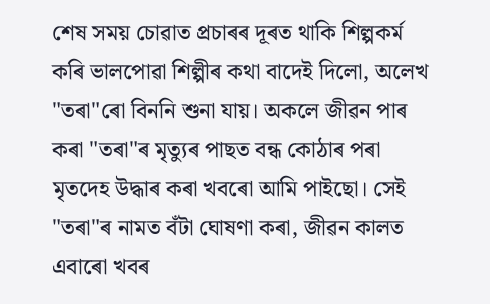শেষ সময় চোৱাত প্ৰচাৰৰ দূৰত থাকি শিল্পকৰ্ম কৰি ভালপোৱা শিল্পীৰ কথা বাদেই দিলো, অলেখ "তৰা"ৰো বিননি শুনা যায়। অকলে জীৱন পাৰ কৰা "তৰা"ৰ মৃত্যুৰ পাছত বন্ধ কোঠাৰ পৰা মৃতদেহ উদ্ধাৰ কৰা খবৰো আমি পাইছো। সেই "তৰা"ৰ নামত বঁটা ঘোষণা কৰা, জীৱন কালত এবাৰো খবৰ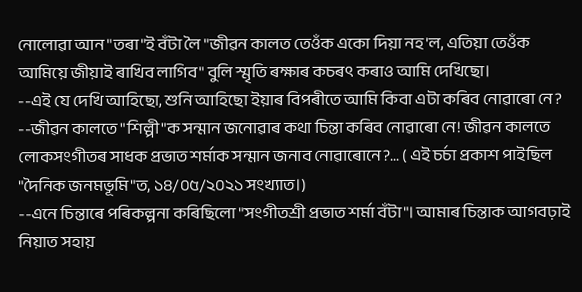নোলোৱা আন "তৰা"ই বঁটা লৈ "জীৱন কালত তেওঁক একো দিয়া নহ'ল, এতিয়া তেওঁক আমিয়ে জীয়াই ৰাখিব লাগিব" বুলি স্মৃতি ৰক্ষাৰ কচৰৎ কৰাও আমি দেখিছো।
--এই যে দেখি আহিছো, শুনি আহিছো ইয়াৰ বিপৰীতে আমি কিবা এটা কৰিব নোৱাৰো নে? --জীৱন কালতে "শিল্পী"ক সন্মান জনোৱাৰ কথা চিন্তা কৰিব নোৱাৰো নে! জীৱন কালতে লোকসংগীতৰ সাধক প্ৰভাত শৰ্মাক সন্মান জনাব নোৱাৰোনে?... ( এই চৰ্চা প্ৰকাশ পাইছিল "দৈনিক জনমভূমি"ত, ১৪/০৫/২০২১ সংখ্যাত।)
--এনে চিন্তাৰে পৰিকল্পনা কৰিছিলো "সংগীতশ্ৰী প্ৰভাত শৰ্মা বঁটা"। আমাৰ চিন্তাক আগবঢ়াই নিয়াত সহায়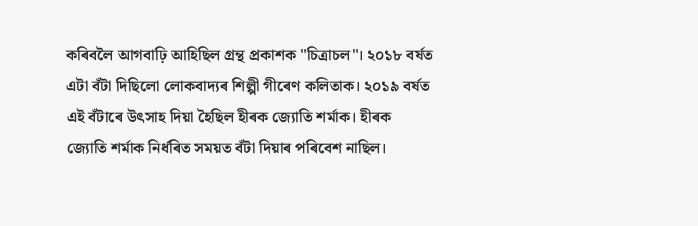কৰিবলৈ আগবাঢ়ি আহিছিল গ্ৰন্থ প্ৰকাশক "চিত্ৰাচল"। ২০১৮ বৰ্ষত এটা বঁটা দিছিলো লোকবাদ্যৰ শিল্পী গীৰেণ কলিতাক। ২০১৯ বৰ্ষত এই বঁটাৰে উৎসাহ দিয়া হৈছিল হীৰক জ্যোতি শৰ্মাক। হীৰক জ্যোতি শৰ্মাক নিৰ্ধৰিত সময়ত বঁটা দিয়াৰ পৰিবেশ নাছিল।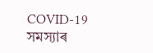COVID-19 সমস্যাৰ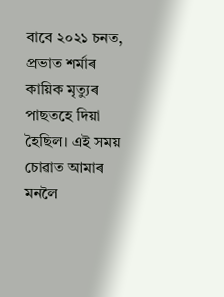বাবে ২০২১ চনত, প্ৰভাত শৰ্মাৰ কায়িক মৃত্যুৰ পাছতহে দিয়া হৈছিল। এই সময় চোৱাত আমাৰ মনলৈ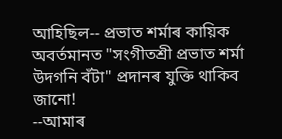আহিছিল-- প্ৰভাত শৰ্মাৰ কায়িক অবৰ্তমানত "সংগীতশ্ৰী প্ৰভাত শৰ্মা উদগনি বঁটা" প্ৰদানৰ যুক্তি থাকিব জানো!
--আমাৰ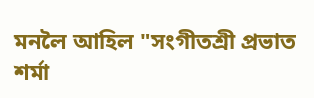মনলৈ আহিল "সংগীতশ্ৰী প্ৰভাত শৰ্মা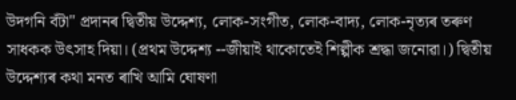উদগনি বঁটা" প্ৰদানৰ দ্বিতীয় উদ্দেশ্য, লোক-সংগীত, লোক-বাদ্য, লোক-নৃত্যৰ তৰুণ সাধকক উৎসাহ দিয়া। (প্ৰথম উদ্দেশ্য --জীয়াই থাকোতেই শিল্পীক শ্ৰদ্ধা জনোৱা।) দ্বিতীয় উদ্দেশ্যৰ কথা মনত ৰাখি আমি ঘোষণা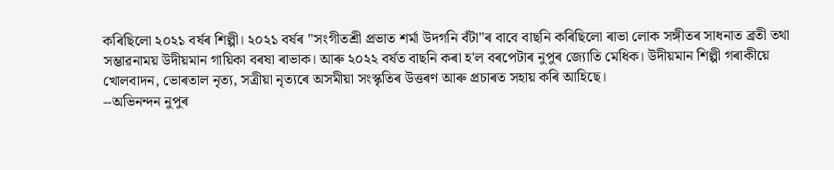কৰিছিলো ২০২১ বৰ্ষৰ শিল্পী। ২০২১ বৰ্ষৰ "সংগীতশ্ৰী প্ৰভাত শৰ্মা উদগনি বঁটা"ৰ বাবে বাছনি কৰিছিলো ৰাভা লোক সঙ্গীতৰ সাধনাত ব্ৰতী তথা সম্ভাৱনাময় উদীয়মান গায়িকা বৰষা ৰাভাক। আৰু ২০২২ বৰ্ষত বাছনি কৰা হ'ল বৰপেটাৰ নুপুৰ জ্যোতি মেধিক। উদীয়মান শিল্পী গৰাকীয়ে খোলবাদন, ভোৰতাল নৃত্য, সত্ৰীয়া নৃত্যৰে অসমীয়া সংস্কৃতিৰ উত্তৰণ আৰু প্ৰচাৰত সহায় কৰি আহিছে।
--অভিনন্দন নুপুৰ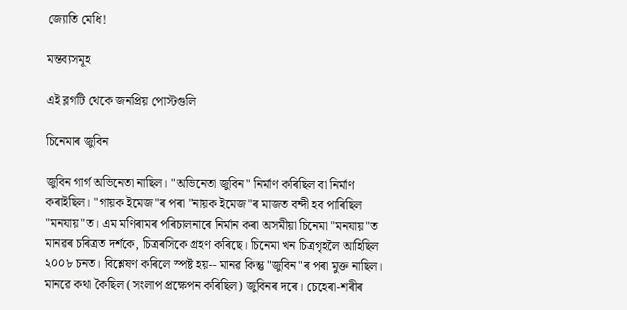জ্যোতি মেধি!

মন্তব্যসমূহ

এই ব্লগটি থেকে জনপ্রিয় পোস্টগুলি

চিনেমাৰ জুবিন

জুবিন গাৰ্গ অভিনেতা নাছিল। "অভিনেতা জুবিন" নিৰ্মাণ কৰিছিল বা নিৰ্মাণ কৰাইছিল। "গায়ক ইমেজ"ৰ পৰা "নায়ক ইমেজ"ৰ মাজত বন্দী হব পাৰিছিল "মনযায়"ত। এম মণিৰামৰ পৰিচালনাৰে নিৰ্মান কৰা অসমীয়া চিনেমা "মনযায়"ত মানৱৰ চৰিত্ৰত দৰ্শকে, চিত্ৰৰসিকে গ্ৰহণ কৰিছে। চিনেমা খন চিত্ৰগৃহলৈ আহিছিল ২০০৮ চনত। বিশ্লেষণ কৰিলে স্পষ্ট হয়-- মানৱ কিন্তু "জুবিন"ৰ পৰা মুক্ত নাছিল। মানৱে কথা কৈছিল (সংলাপ প্ৰক্ষেপন কৰিছিল) জুবিনৰ দৰে। চেহেৰা-শৰীৰ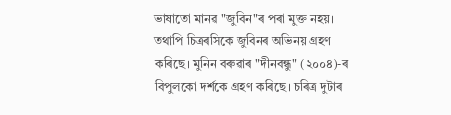ভাষাতো মানৱ "জুবিন"ৰ পৰা মুক্ত নহয়। তথাপি চিত্ৰৰসিকে জুবিনৰ অভিনয় গ্ৰহণ কৰিছে। মুনিন বৰুৱাৰ "দীনবন্ধু" (২০০৪)-ৰ বিপুলকো দৰ্শকে গ্ৰহণ কৰিছে। চৰিত্ৰ দুটাৰ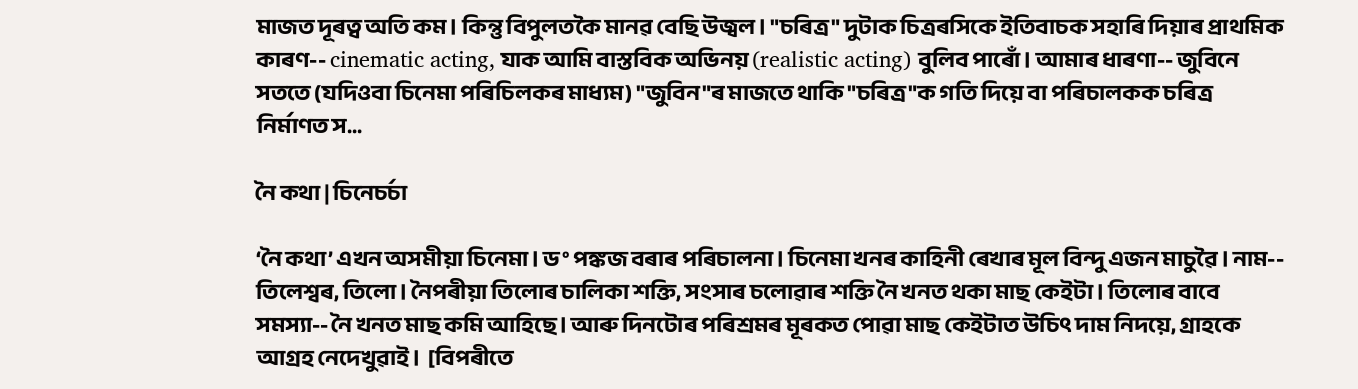মাজত দূৰত্ব অতি কম। কিন্তু বিপুলতকৈ মানৱ বেছি উজ্বল। "চৰিত্ৰ" দুটাক চিত্ৰৰসিকে ইতিবাচক সহাৰি দিয়াৰ প্ৰাথমিক কাৰণ-- cinematic acting, যাক আমি বাস্তবিক অভিনয় (realistic acting) বুলিব পাৰোঁ। আমাৰ ধাৰণা-- জুবিনে সততে (যদিওবা চিনেমা পৰিচিলকৰ মাধ্যম) "জুবিন"ৰ মাজতে থাকি "চৰিত্ৰ"ক গতি দিয়ে বা পৰিচালকক চৰিত্ৰ নিৰ্মাণত স...

নৈ কথা | চিনেচৰ্চা

‘নৈ কথা’ এখন অসমীয়া চিনেমা। ড° পঙ্কজ বৰাৰ পৰিচালনা। চিনেমা খনৰ কাহিনী ৰেখাৰ মূল বিন্দু এজন মাচুৱৈ। নাম-- তিলেশ্বৰ, তিলো। নৈপৰীয়া তিলোৰ চালিকা শক্তি, সংসাৰ চলোৱাৰ শক্তি নৈ খনত থকা মাছ কেইটা। তিলোৰ বাবে সমস্যা-- নৈ খনত মাছ কমি আহিছে। আৰু দিনটোৰ পৰিশ্ৰমৰ মূৰকত পোৱা মাছ কেইটাত উচিৎ দাম নিদয়ে, গ্ৰাহকে আগ্ৰহ নেদেখুৱাই।  [বিপৰীতে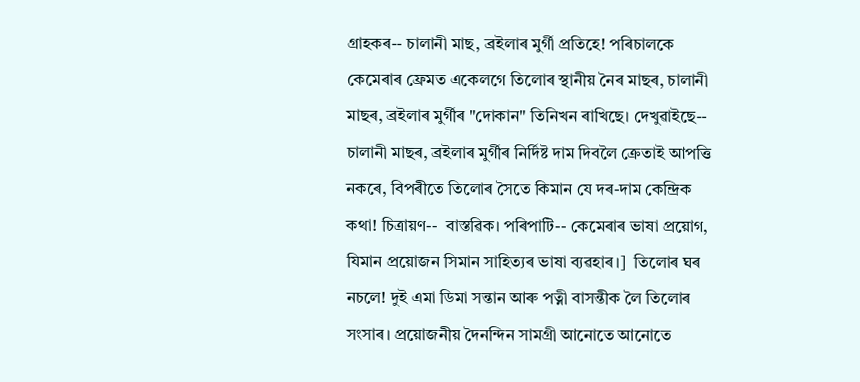গ্ৰাহকৰ-- চালানী মাছ, ব্ৰইলাৰ মুৰ্গী প্ৰতিহে! পৰিচালকে কেমেৰাৰ ফ্ৰেমত একেলগে তিলোৰ স্থানীয় নৈৰ মাছৰ, চালানী মাছৰ, ব্ৰইলাৰ মুৰ্গীৰ "দোকান" তিনিখন ৰাখিছে। দেখুৱাইছে-- চালানী মাছৰ, ব্ৰইলাৰ মুৰ্গীৰ নিৰ্দিষ্ট দাম দিবলৈ ক্ৰেতাই আপত্তি নকৰে, বিপৰীতে তিলোৰ সৈতে কিমান যে দৰ-দাম কেন্দ্ৰিক কথা! চিত্ৰায়ণ--  বাস্তৱিক। পৰিপাটি-- কেমেৰাৰ ভাষা প্ৰয়োগ, যিমান প্ৰয়োজন সিমান সাহিত্যৰ ভাষা ব্যৱহাৰ।]  তিলোৰ ঘৰ নচলে! দুই এমা ডিমা সন্তান আৰু পত্নী বাসন্তীক লৈ তিলোৰ সংসাৰ। প্ৰয়োজনীয় দৈনন্দিন সামগ্ৰী আনোতে আনোতে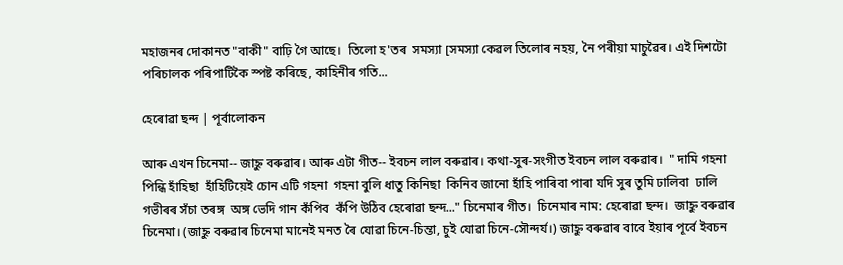মহাজনৰ দোকানত "বাকী" বাঢ়ি গৈ আছে।  তিলো হ'তৰ  সমস্যা [সমস্যা কেৱল তিলোৰ নহয়, নৈ পৰীয়া মাচুৱৈৰ। এই দিশটো পৰিচালক পৰিপাটিকৈ স্পষ্ট কৰিছে, কাহিনীৰ গতি...

হেৰোৱা ছন্দ | পূৰ্বালোকন

আৰু এখন চিনেমা-- জাহ্নু বৰুৱাৰ। আৰু এটা গীত-- ইবচন লাল বৰুৱাৰ। কথা-সুৰ-সংগীত ইবচন লাল বৰুৱাৰ।  " দামি গহনা পিন্ধি হাঁহিছা  হাঁহিটিয়েই চোন এটি গহনা  গহনা বুলি ধাতু কিনিছা  কিনিব জানো হাঁহি পাৰিবা পাৰা যদি সুৰ তুমি ঢালিবা  ঢালি গভীৰৰ সঁচা তৰঙ্গ  অঙ্গ ভেদি গান কঁপিব  কঁপি উঠিব হেৰোৱা ছন্দ..." চিনেমাৰ গীত।  চিনেমাৰ নাম: হেৰোৱা ছন্দ।  জাহ্নু বৰুৱাৰ চিনেমা। (জাহ্নু বৰুৱাৰ চিনেমা মানেই মনত ৰৈ যোৱা চিনে-চিন্তা, চুই যোৱা চিনে-সৌন্দৰ্য।) জাহ্নু বৰুৱাৰ বাবে ইয়াৰ পূৰ্বে ইবচন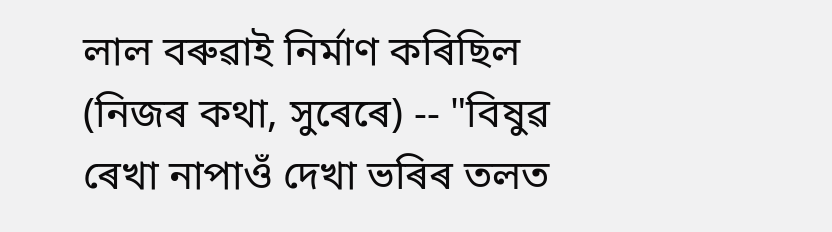লাল বৰুৱাই নিৰ্মাণ কৰিছিল (নিজৰ কথা, সুৰেৰে) -- "বিষুৱ ৰেখা নাপাওঁ দেখা ভৰিৰ তলত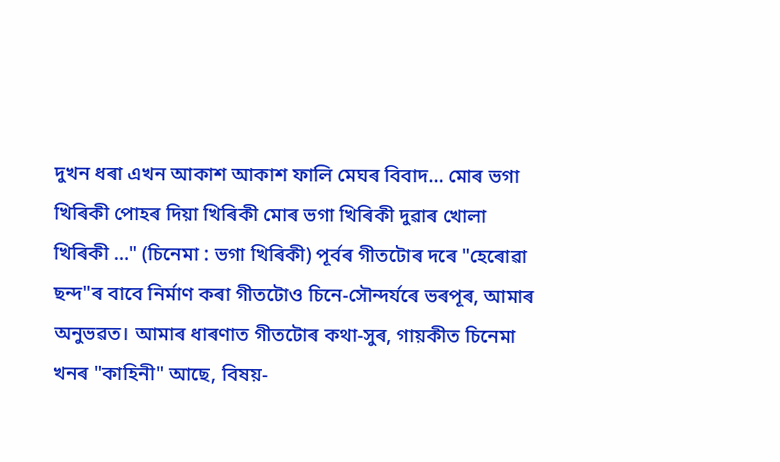দুখন ধৰা এখন আকাশ আকাশ ফালি মেঘৰ বিবাদ… মোৰ ভগা খিৰিকী পোহৰ দিয়া খিৰিকী মোৰ ভগা খিৰিকী দুৱাৰ খোলা খিৰিকী …" (চিনেমা : ভগা খিৰিকী) পূৰ্বৰ গীতটোৰ দৰে "হেৰোৱা ছন্দ"ৰ বাবে নিৰ্মাণ কৰা গীতটোও চিনে-সৌন্দৰ্যৰে ভৰপূৰ, আমাৰ অনুভৱত। আমাৰ ধাৰণাত গীতটোৰ কথা-সুৰ, গায়কীত চিনেমা খনৰ "কাহিনী" আছে, বিষয়-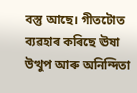বস্তু আছে। গীতটোত ব্যৱহাৰ কৰিছে ঊষা উত্থুপ আৰু অনিন্দিতা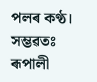পলৰ কণ্ঠ। সম্ভৱতঃ ৰূপালী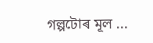গল্পটোৰ মূল ...